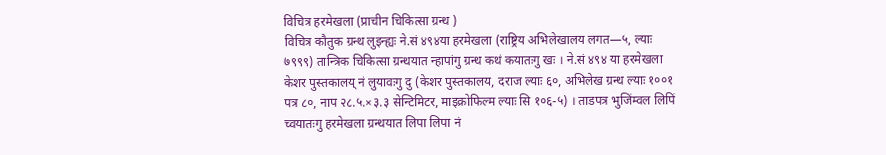विचित्र हरमेखला (प्राचीन चिकित्सा ग्रन्थ )
विचित्र कौतुक ग्रन्थ लुइन्ह्यः ने.सं ४९४या हरमेखला (राष्ट्रिय अभिलेखालय लगत—५, ल्याः ७९९९) तान्त्रिक चिकित्सा ग्रन्थयात न्हापांगु ग्रन्थ कथं कयातःगु खः । ने.सं ४९४ या हरमेखला केशर पुस्तकालय् नं लुयावःगु दु (केशर पुस्तकालय, दराज ल्याः ६०, अभिलेख ग्रन्थ ल्याः १००१ पत्र ८०, नाप २८.५.×३.३ सेन्टिमिटर, माइक्रोफिल्म ल्याः सि १०६-५) । ताडपत्र भुजिंम्वल लिपिं च्वयातःगु हरमेखला ग्रन्थयात लिपा लिपा नं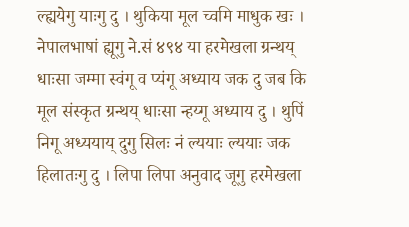ल्ह्ययेगु याःगु दु । थुकिया मूल च्वमि माधुक खः । नेपालभाषां ह्यूगु ने.सं ४९४ या हरमेखला ग्रन्थय् धाःसा जम्मा स्वंगू व प्यंगू अध्याय जक दु जब कि मूल संस्कृत ग्रन्थय् धाःसा न्हय्गू अध्याय दु । थुपिं निगू अध्ययाय् दुगु सिलः नं ल्ययाः ल्ययाः जक हिलातःगु दु । लिपा लिपा अनुवाद जूगु हरमेखला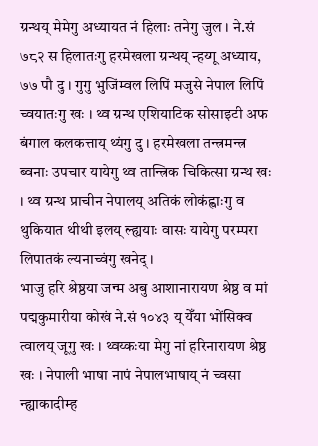ग्रन्थय् मेमेगु अध्यायत नं हिलाः तनेगु जुल । ने.सं ७८२ स हिलातःगु हरमेखला ग्रन्थय् न्हय्गू अध्याय, ७७ पौ दु । गुगु भुजिंम्वल लिपिं मजुसे नेपाल लिपिं च्वयातःगु खः । थ्व ग्रन्थ एशियाटिक सोसाइटी अफ बंगाल कलकत्ताय् थ्यंगु दु । हरमेखला तन्त्रमन्त्र ब्वनाः उपचार यायेगु थ्व तान्त्रिक चिकित्सा ग्रन्थ खः । थ्व ग्रन्थ प्राचीन नेपालय् अतिकं लोकंह्वाःगु व थुकियात थीथी इलय् ल्ह्ययाः वासः यायेगु परम्परा लिपातकं ल्यनाच्वंगु खनेद् ।
भाजु हरि श्रेष्ठया जन्म अबु आशानारायण श्रेष्ठ व मां पद्मकुमारीया कोखं ने.सं १०४३ य् येँया भोंसिक्व त्वालय् जूगु खः । थ्वय्कःया मेगु नां हरिनारायण श्रेष्ठ खः । नेपाली भाषा नापं नेपालभाषाय् नं च्वसा न्ह्याकादीम्ह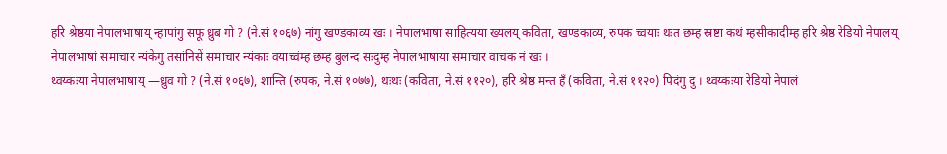हरि श्रेष्ठया नेपालभाषाय् न्हापांगु सफू ध्रुब गो ? (ने.सं १०६७) नांगु खण्डकाव्य खः । नेपालभाषा साहित्यया ख्यलय् कविता, खण्डकाव्य, रुपक च्वयाः थःत छम्ह स्रष्टा कथं म्हसीकादीम्ह हरि श्रेष्ठ रेडियो नेपालय् नेपालभाषां समाचार न्यंकेगु तसांनिसें समाचार न्यंकाः वयाच्वंम्ह छम्ह बुलन्द सःदुम्ह नेपालभाषाया समाचार वाचक नं खः ।
थ्वय्कःया नेपालभाषाय् —ध्रुव गो ? (ने.सं १०६७), शान्ति (रुपक, ने.सं १०७७), थःथः (कविता, ने.सं ११२०), हरि श्रेष्ठ मन्त हँ (कविता, ने.सं ११२०) पिदंगु दु । थ्वय्कःया रेडियो नेपालं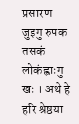प्रसारण जुइगु रुपक तसकं लोकंह्वाःगु खः । अथे हे हरि श्रेष्ठया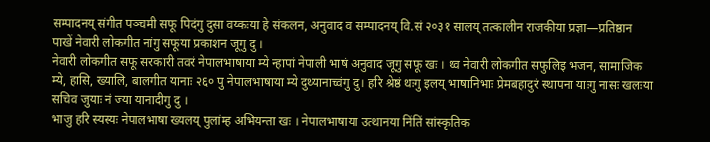सम्पादनय् संगीत पञ्चमी सफू पिदंगु दुसा वय्कःया हे संकलन, अनुवाद व सम्पादनय् वि.सं २०३१ सालय् तत्कालीन राजकीया प्रज्ञा—प्रतिष्ठान पाखें नेवारी लोकगीत नांगु सफूया प्रकाशन जूगु दु ।
नेवारी लोकगीत सफू सरकारी तवरं नेपालभाषाया म्ये न्हापां नेपाली भाषं अनुवाद जूगु सफू खः । थ्व नेवारी लोकगीत सफुलिइ भजन, सामाजिक म्ये, हासि, ख्यालि, बालगीत यानाः २६० पु नेपालभाषाया म्ये दुथ्यानाच्वंगु दु। हरि श्रेष्ठं थःगु इलय् भाषानिभाः प्रेमबहादुरं स्थापना याःगु नासः खलःया सचिव जुयाः नं ज्या यानादीगु दु ।
भाजु हरि स्यस्यः नेपालभाषा ख्यलय् पुलांम्ह अभियन्ता खः । नेपालभाषाया उत्थानया निंतिं सांस्कृतिक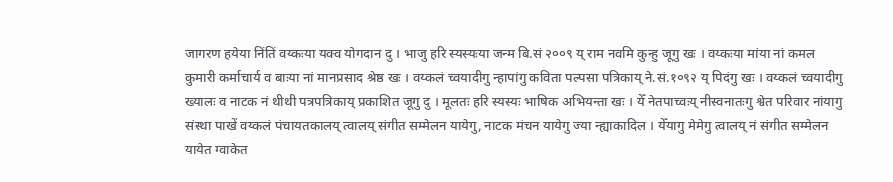जागरण हयेया निंतिं वय्कःया यक्व योगदान दु । भाजु हरि स्यस्यःया जन्म बि.सं २००९ य् राम नवमि कुन्हु जूगु खः । वय्कःया मांया नां कमल कुमारी कर्माचार्य व बाःया नां मानप्रसाद श्रेष्ठ खः । वय्कलं च्वयादीगु न्हापांगु कविता पल्पसा पत्रिकाय् ने.सं.१०९२ य् पिदंगु खः । वय्कलं च्वयादीगु ख्यालः व नाटक नं थीथी पत्रपत्रिकाय् प्रकाशित जूगु दु । मूलतः हरि स्यस्यः भाषिक अभियन्ता खः । येँ नेतपाच्वःय् नीस्वनातःगु श्वेत परिवार नांयागु संस्था पाखें वय्कलं पंचायतकालय् त्वालय् संगीत सम्मेलन यायेगु, नाटक मंचन यायेगु ज्या न्ह्याकादिल । येँयागु मेमेगु त्वालय् नं संगीत सम्मेलन यायेत ग्वाकेत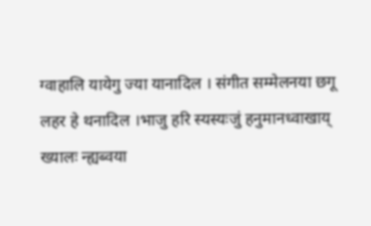ग्वाहालि यायेगु ज्या यानादिल । संगीत सम्मेलनया छगू लहर हे थनादिल ।भाजु हरि स्यस्यःजुं हनुमानध्वाखाय् ख्यालः न्ह्यब्वया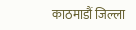काठमाडौं जिल्ला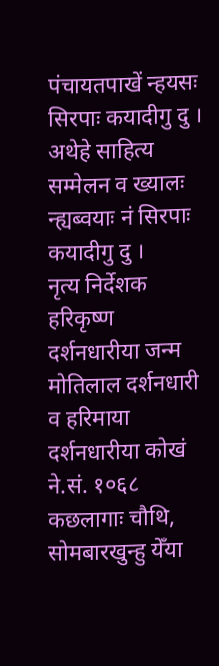पंचायतपाखें न्हयसः सिरपाः कयादीगु दु । अथेहे साहित्य सम्मेलन व ख्यालः न्ह्यब्वयाः नं सिरपाः कयादीगु दु ।
नृत्य निर्देशक हरिकृष्ण दर्शनधारीया जन्म मोतिलाल दर्शनधारी व हरिमाया दर्शनधारीया कोखं ने.सं. १०६८ कछलागाः चौथि, सोमबारखुन्हु येँया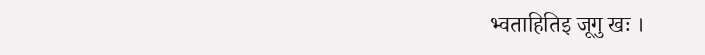भ्वताहितिइ जूगु खः ।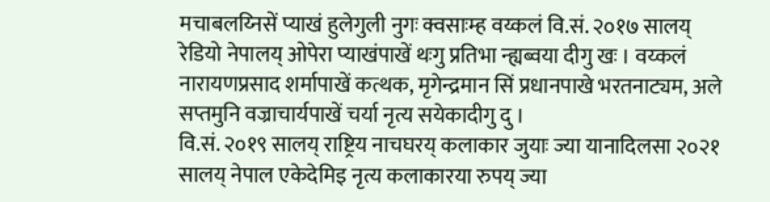मचाबलय्निसें प्याखं हुलेगुली नुगः क्वसाःम्ह वय्कलं वि.सं. २०१७ सालय् रेडियो नेपालय् ओपेरा प्याखंपाखें थःगु प्रतिभा न्ह्यब्वया दीगु खः । वय्कलं नारायणप्रसाद शर्मापाखें कत्थक, मृगेन्द्रमान सिं प्रधानपाखे भरतनाट्यम, अले सप्तमुनि वज्राचार्यपाखें चर्या नृत्य सयेकादीगु दु ।
वि.सं. २०१९ सालय् राष्ट्रिय नाचघरय् कलाकार जुयाः ज्या यानादिलसा २०२१ सालय् नेपाल एकेदेमिइ नृत्य कलाकारया रुपय् ज्या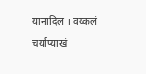यानादिल । वय्कलं चर्याप्याखं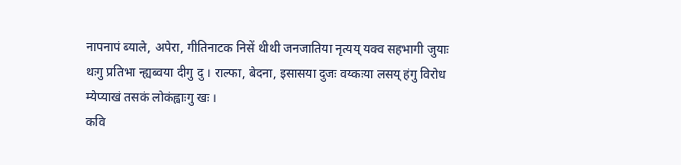नापनापं ब्याले, अपेरा, गीतिनाटक निसें थीथी जनजातिया नृत्यय् यक्व सहभागी जुयाः थःगु प्रतिभा न्ह्यब्वया दीगु दु । राल्फा, बेदना, इसासया दुजः वय्कःया लसय् हंगु विरोध म्येप्याखं तसकं लोकंह्वाःगु खः ।
कवि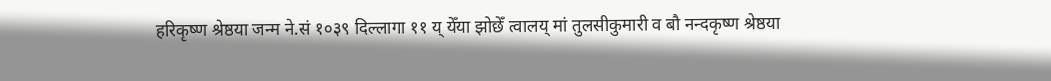हरिकृष्ण श्रेष्ठया जन्म ने.सं १०३९ दिल्लागा ११ य् येँया झोछेँ त्वालय् मां तुलसीकुमारी व बौ नन्दकृष्ण श्रेष्ठया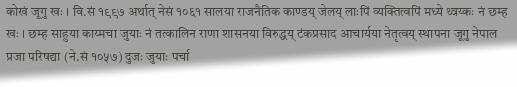कोखं जूगु खः । वि.सं १९९७ अर्थात् नेसं १०६१ सालया राजनैतिक काण्डय् जेलय् लाःपिं व्यक्तित्वपिं मध्ये थ्वय्कः नं छम्ह खः । छम्ह साहुया काय्मचा जुयाः नं तत्कालिन राणा शासनया विरुद्धय् टंकप्रसाद आचार्यया नेतृत्वय् स्थापना जूगु नेपाल प्रजा परिषद्या (ने.सं १०५७) दुजः जुयाः पर्चा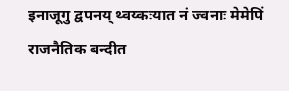इनाजूगु द्वपनय् थ्वय्कःयात नं ज्वनाः मेमेपिं राजनैतिक बन्दीत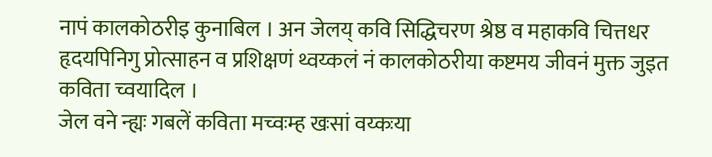नापं कालकोठरीइ कुनाबिल । अन जेलय् कवि सिद्धिचरण श्रेष्ठ व महाकवि चित्तधर हृदयपिनिगु प्रोत्साहन व प्रशिक्षणं थ्वय्कलं नं कालकोठरीया कष्टमय जीवनं मुक्त जुइत कविता च्वयादिल ।
जेल वने न्ह्यः गबलें कविता मच्वःम्ह खःसां वय्कःया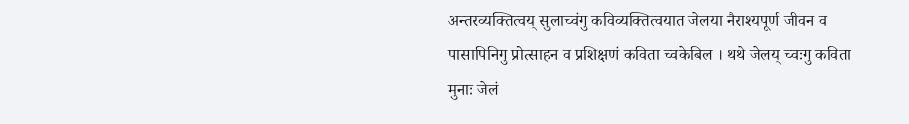अन्तरव्यक्तित्वय् सुलाच्वंगु कविव्यक्तित्वयात जेलया नैराश्यपूर्ण जीवन व पासापिनिगु प्रोत्साहन व प्रशिक्षणं कविता च्वकेबिल । थथे जेलय् च्वःगु कविता मुनाः जेलं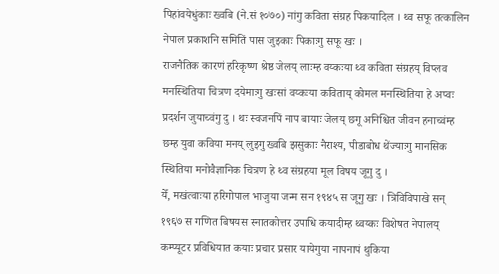पिहांवयेधुंकाः ख्वबि (ने.सं १०७०) नांगु कविता संग्रह पिकयादिल । थ्व सफू तत्कालिन नेपाल प्रकाशनि समितिं पास जुइकाः पिकाःगु सफू खः ।
राजनैतिक कारणं हरिकृष्ण श्रेष्ठ जेलय् लाःम्ह वय्कःया थ्व कविता संग्रहय् विप्लव मनस्थितिया चित्रण दयेमाःगु खःसां वय्कःया कविताय् कोमल मनस्थितिया हे अप्वः प्रदर्शन जुयाच्वंगु दु । थः स्वजनपिं नाप बायाः जेलय् छगू अनिश्चित जीवन हनाच्वंम्ह छम्ह युवा कविया मनय् लुइगु ख्वबि झसुकाः नैराश्य, पीडाबोध थेंज्याःगु मानसिक स्थितिया मनोवैज्ञानिक चित्रण हे थ्व संग्रहया मूल विषय जूगु दु ।
येँ, मखंत्वाःया हरिगोपाल भाजुया जन्म सन १९४५ स जूगु खः । त्रिविविपाखे सन् १९६७ स गणित बिषयस स्नातकोत्तर उपाधि कयादीम्ह थ्वय्कः विशेषत नेपालय् कम्प्यूटर प्रविधियात कयाः प्रचार प्रसार यायेगुया नापनापं थुकिया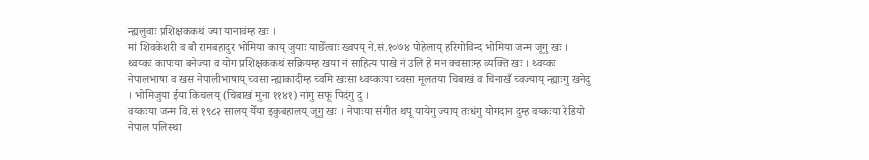न्ह्यलुवाः प्रशिक्षककथं ज्या यानावंम्ह खः ।
मां शिवकेशरी व बौ रामबहादुर भोमिया काय् जुयाः याछेँत्वाः ख्वपय् ने.सं.१०७४ पोहेलाय् हरिगोविन्द भोमिया जन्म जूगु खः । थ्वय्कः कापःया बनेज्या व योग प्रशिक्षककथं सक्रियम्ह खया नं साहित्य पाखे नं उलि हे मन क्वसाःम्ह व्यक्ति खः । थ्वय्कः नेपालभाषा व खस नेपालीभाषाय् च्वसा न्ह्याकादीम्ह च्वमि खःसा थ्वय्कःया च्वसा मूलतया चिबाखं व चिनाखँ च्वज्याय् न्ह्याःगु खनेदु । भोमिजुया ईया किचलय् (चिबाखं मुना ११४१) नांगु सफू पिदंगु दु ।
वय्कःया जन्म वि.सं १९८२ सालय् येँया इकुबहालय् जूगु खः । नेपाःया संगीत थपू यायेगु ज्याय् तःधंगु योगदान दुम्ह वय्कःया रेडियो नेपाल पलिस्था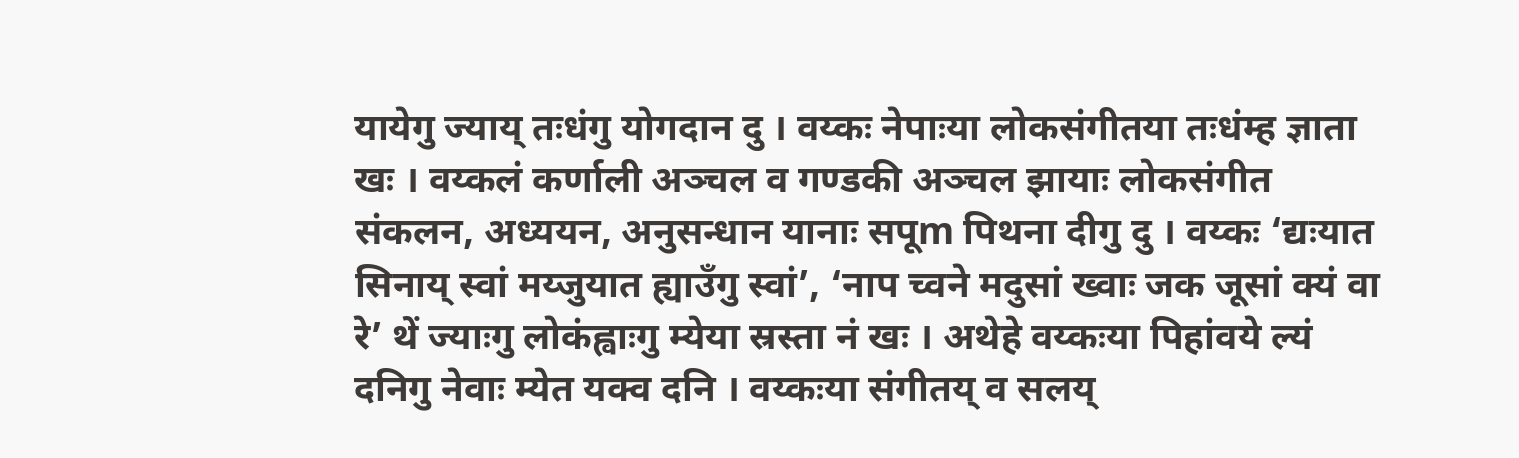यायेगु ज्याय् तःधंगु योगदान दु । वय्कः नेपाःया लोकसंगीतया तःधंम्ह ज्ञाता खः । वय्कलं कर्णाली अञ्चल व गण्डकी अञ्चल झायाः लोकसंगीत संकलन, अध्ययन, अनुसन्धान यानाः सपूm पिथना दीगु दु । वय्कः ‘द्यःयात सिनाय् स्वां मय्जुयात ह्याउँगु स्वां’, ‘नाप च्वने मदुसां ख्वाः जक जूसां क्यं वा रे’ थें ज्याःगु लोकंह्वाःगु म्येया स्रस्ता नं खः । अथेहे वय्कःया पिहांवये ल्यं दनिगु नेवाः म्येत यक्व दनि । वय्कःया संगीतय् व सलय्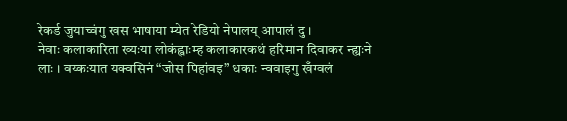रेकर्ड जुयाच्वंगु खस भाषाया म्येत रेडियो नेपालय् आपालं दु ।
नेवाः कलाकारिता ख्यःया लोकंह्वाःम्ह कलाकारकथं हरिमान दिवाकर न्ह्यःने लाः । वय्कःयात यक्वसिनं “जोस पिहांवइ” धकाः न्ववाइगु खँग्वलं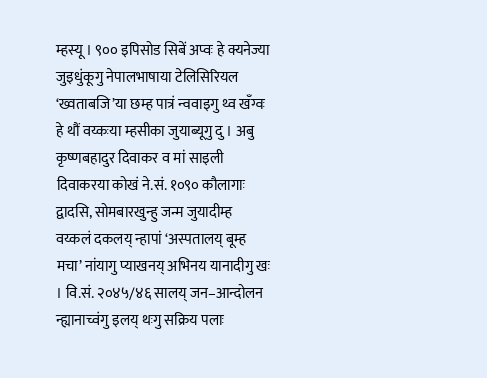म्हस्यू । ९०० इपिसोड सिबें अप्वः हे क्यनेज्या जुइधुंकूगु नेपालभाषाया टेलिसिरियल ‘ख्वताबजि’या छम्ह पात्रं न्ववाइगु थ्व खँग्वः हे थौं वय्कःया म्हसीका जुयाब्यूगु दु । अबु कृष्णबहादुर दिवाकर व मां साइली दिवाकरया कोखं ने.सं. १०९० कौलागाः द्वादसि, सोमबारखुन्हु जन्म जुयादीम्ह वय्कलं दकलय् न्हापां ‘अस्पतालय् बूम्ह मचा’ नांयागु प्याखनय् अभिनय यानादीगु खः । वि.सं. २०४५/४६ सालय् जन–आन्दोलन न्ह्यानाच्वंगु इलय् थःगु सक्रिय पलाः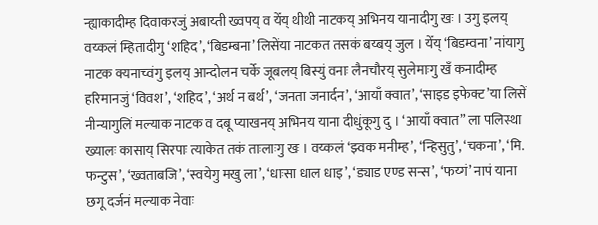न्ह्याकादीम्ह दिवाकरजुं अबाय्ती ख्वपय् व येँय् थीथी नाटकय् अभिनय यानादीगु खः । उगु इलय् वय्कलं म्हितादीगु ‘शहिद’, ‘बिडम्बना’ लिसेंया नाटकत तसकं बय्बय् जुल । येँय् ‘बिडम्वना’ नांयागु नाटक क्यनाच्वंगु इलय् आन्दोलन चर्के जूबलय् बिस्युं वनाः लैनचौरय् सुलेमाःगु खँ कनादीम्ह हरिमानजुं ‘विवश’, ‘शहिद’, ‘अर्थ न बर्थ’, ‘जनता जनार्दन’, ‘आयाँ क्वात’, ‘साइड इफेक्ट’या लिसें नीन्यागुलिं मल्याक नाटक व दबू प्याखनय् अभिनय याना दीधुंकूगु दु । ‘आयाँ क्वात” ला पलिस्था ख्यालः कासाय् सिरपाः त्याकेत तकं ताःलाःगु खः । वय्कलं ‘झ्वक मनीम्ह’, ‘न्हिसुतु’, ‘चकना’, ‘मि. फन्टुस’, ‘ख्वताबजि’, ‘स्वयेगु मखु ला’, ‘धाःसा धाल धाइ’, ‘ड्याड एण्ड सन्स’, ‘फय्गं’ नापं याना छगू दर्जनं मल्याक नेवाः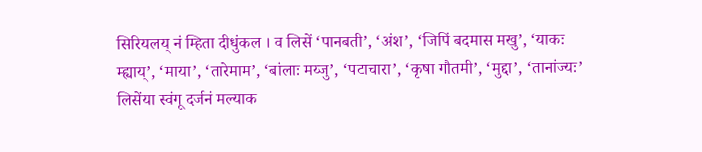सिरियलय् नं म्हिता दीधुंकल । व लिसें ‘पानबती’, ‘अंश’, ‘जिपिं बदमास मखु’, ‘याकः म्ह्याय्’, ‘माया’, ‘तारेमाम’, ‘बांलाः मय्जु’, ‘पटाचारा’, ‘कृषा गौतमी’, ‘मुद्दा’, ‘तानांज्यः’ लिसेंया स्वंगू दर्जनं मल्याक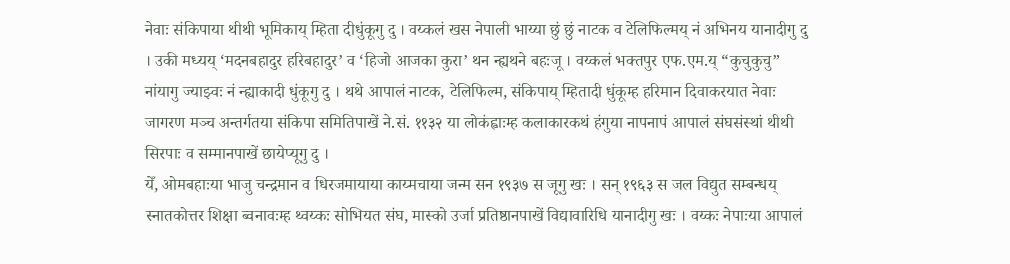नेवाः संकिपाया थीथी भूमिकाय् म्हिता दीधुंकूगु दु । वय्कलं खस नेपाली भाय्या छुं छुं नाटक व टेलिफिल्मय् नं अभिनय यानादीगु दु । उकी मध्यय् ‘मदनबहादुर हरिबहादुर’ व ‘हिजो आजका कुरा’ थन न्ह्यथने बहःजू । वय्कलं भक्तपुर एफ.एम.य् “कुचुकुचु” नांयागु ज्याझ्वः नं न्ह्याकादी धुंकूगु दु । थथे आपालं नाटक, टेलिफिल्म, संकिपाय् म्हितादी धुंकूम्ह हरिमान दिवाकरयात नेवाः जागरण मञ्च अन्तर्गतया संकिपा समितिपाखें ने.सं. ११३२ या लोकंह्वाःम्ह कलाकारकथं हंगुया नापनापं आपालं संघसंस्थां थीथी सिरपाः व सम्मानपाखें छायेप्यूगु दु ।
येँ, ओमबहाःया भाजु चन्द्रमान व धिरजमायाया काय्मचाया जन्म सन १९३७ स जूगु खः । सन् १९६३ स जल विद्युत सम्बन्धय् स्नातकोत्तर शिक्षा ब्वनावःम्ह थ्वय्कः सोभियत संघ, मास्को उर्जा प्रतिष्ठानपाखें विद्यावारिधि यानादीगु खः । वय्कः नेपाःया आपालं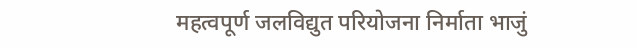महत्वपूर्ण जलविद्युत परियोजना निर्माता भाजुं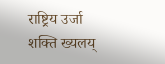राष्ट्रिय उर्जा शक्ति ख्यलय्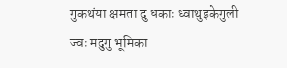गुकथंया क्षमता दु धकाः ध्वाथुइकेगुली ज्वः मदुगु भूमिका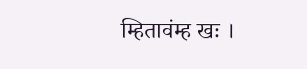म्हितावंम्ह खः ।